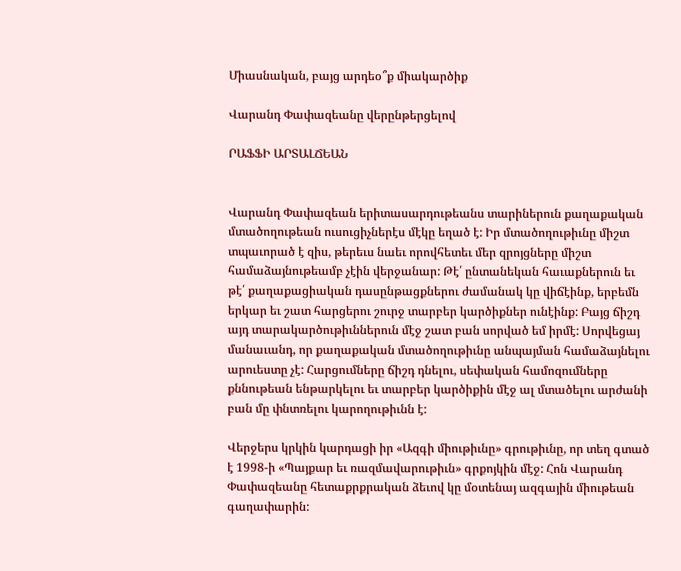Միասնական, բայց արդեօ՞ք միակարծիք

Վարանդ Փափազեանը վերընթերցելով

ՐԱՖՖԻ ԱՐՏԱԼՃԵԱՆ


Վարանդ Փափազեան երիտասարդութեանս տարիներուն քաղաքական մտածողութեան ուսուցիչներէս մէկը եղած է: Իր մտածողութիւնը միշտ տպաւորած է զիս, թերեւս նաեւ որովհետեւ մեր զրոյցները միշտ համաձայնութեամբ չէին վերջանար: Թէ՛ ընտանեկան հաւաքներուն եւ թէ՛ քաղաքացիական դասընթացքներու ժամանակ կը վիճէինք, երբեմն երկար եւ շատ հարցերու շուրջ տարբեր կարծիքներ ունէինք: Բայց ճիշդ այդ տարակարծութիւններուն մէջ շատ բան սորված եմ իրմէ: Սորվեցայ մանաւանդ, որ քաղաքական մտածողութիւնը անպայման համաձայնելու արուեստը չէ: Հարցումները ճիշդ դնելու, սեփական համոզումները քննութեան ենթարկելու եւ տարբեր կարծիքին մէջ ալ մտածելու արժանի բան մը փնտռելու կարողութիւնն է:

Վերջերս կրկին կարդացի իր «Ազգի միութիւնը» գրութիւնը, որ տեղ գտած է 1998-ի «Պայքար եւ ռազմավարութիւն» գրքոյկին մէջ: Հոն Վարանդ Փափազեանը հետաքրքրական ձեւով կը մօտենայ ազգային միութեան գաղափարին: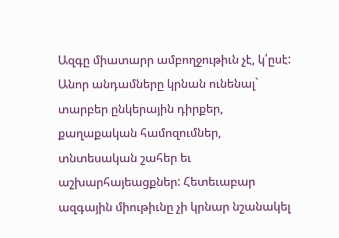Ազգը միատարր ամբողջութիւն չէ, կ՛ըսէ: Անոր անդամները կրնան ունենալ` տարբեր ընկերային դիրքեր, քաղաքական համոզումներ, տնտեսական շահեր եւ աշխարհայեացքներ: Հետեւաբար ազգային միութիւնը չի կրնար նշանակել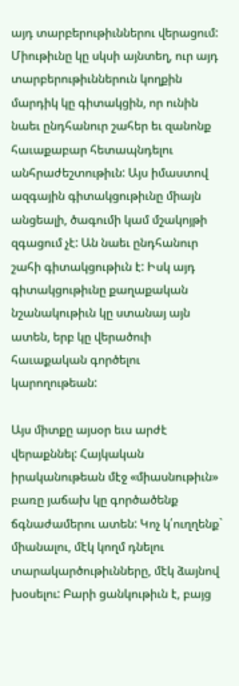այդ տարբերութիւններու վերացում: Միութիւնը կը սկսի այնտեղ, ուր այդ տարբերութիւններուն կողքին մարդիկ կը գիտակցին, որ ունին նաեւ ընդհանուր շահեր եւ զանոնք հաւաքաբար հետապնդելու անհրաժեշտութիւն: Այս իմաստով ազգային գիտակցութիւնը միայն անցեալի, ծագումի կամ մշակոյթի զգացում չէ: Ան նաեւ ընդհանուր շահի գիտակցութիւն է: Իսկ այդ գիտակցութիւնը քաղաքական նշանակութիւն կը ստանայ այն ատեն, երբ կը վերածուի հաւաքական գործելու կարողութեան:

Այս միտքը այսօր եւս արժէ վերաքննել: Հայկական իրականութեան մէջ «միասնութիւն» բառը յաճախ կը գործածենք ճգնաժամերու ատեն: Կոչ կ՛ուղղենք` միանալու, մէկ կողմ դնելու տարակարծութիւնները, մէկ ձայնով խօսելու: Բարի ցանկութիւն է, բայց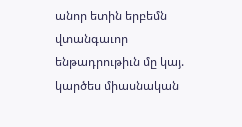անոր ետին երբեմն վտանգաւոր ենթադրութիւն մը կայ. կարծես միասնական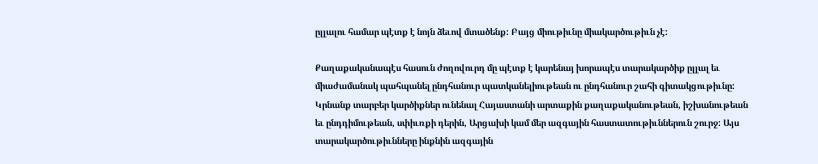ըլլալու համար պէտք է նոյն ձեւով մտածենք: Բայց միութիւնը միակարծութիւն չէ:

Քաղաքականապէս հասուն ժողովուրդ մը պէտք է կարենայ խորապէս տարակարծիք ըլլալ եւ միաժամանակ պահպանել ընդհանուր պատկանելիութեան ու ընդհանուր շահի գիտակցութիւնը: Կրնանք տարբեր կարծիքներ ունենալ Հայաստանի արտաքին քաղաքականութեան, իշխանութեան եւ ընդդիմութեան, սփիւռքի դերին, Արցախի կամ մեր ազգային հաստատութիւններուն շուրջ: Այս տարակարծութիւնները ինքնին ազգային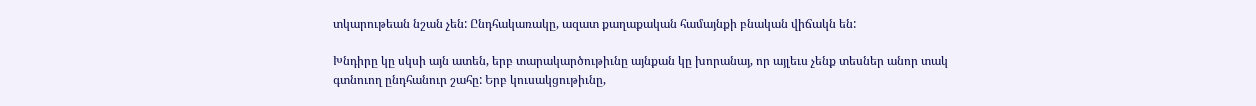տկարութեան նշան չեն: Ընդհակառակը, ազատ քաղաքական համայնքի բնական վիճակն են:

Խնդիրը կը սկսի այն ատեն, երբ տարակարծութիւնը այնքան կը խորանայ, որ այլեւս չենք տեսներ անոր տակ գտնուող ընդհանուր շահը: Երբ կուսակցութիւնը,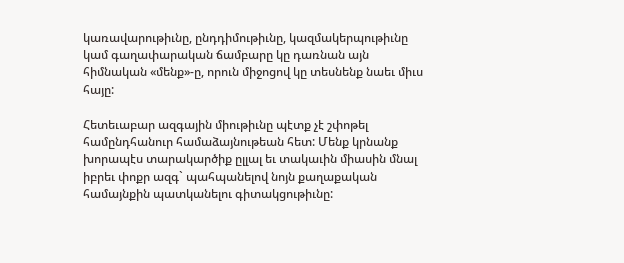կառավարութիւնը, ընդդիմութիւնը, կազմակերպութիւնը կամ գաղափարական ճամբարը կը դառնան այն հիմնական «մենք»-ը, որուն միջոցով կը տեսնենք նաեւ միւս հայը:

Հետեւաբար ազգային միութիւնը պէտք չէ շփոթել համընդհանուր համաձայնութեան հետ: Մենք կրնանք խորապէս տարակարծիք ըլլալ եւ տակաւին միասին մնալ իբրեւ փոքր ազգ` պահպանելով նոյն քաղաքական համայնքին պատկանելու գիտակցութիւնը: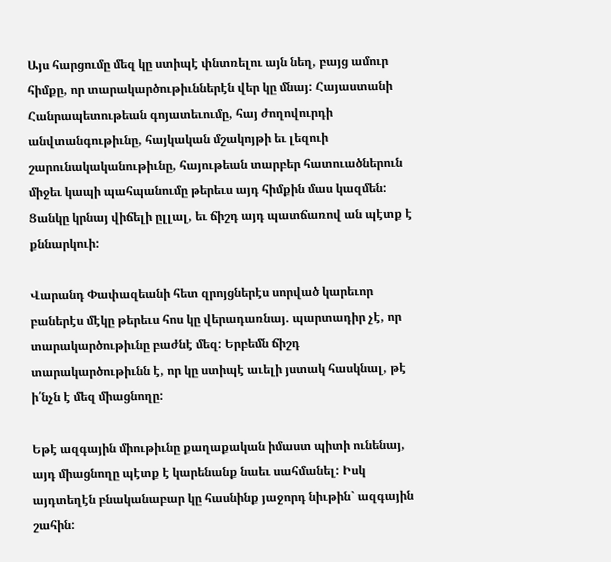Այս հարցումը մեզ կը ստիպէ փնտռելու այն նեղ, բայց ամուր հիմքը, որ տարակարծութիւններէն վեր կը մնայ: Հայաստանի Հանրապետութեան գոյատեւումը, հայ ժողովուրդի անվտանգութիւնը, հայկական մշակոյթի եւ լեզուի շարունակականութիւնը, հայութեան տարբեր հատուածներուն միջեւ կապի պահպանումը թերեւս այդ հիմքին մաս կազմեն: Ցանկը կրնայ վիճելի ըլլալ, եւ ճիշդ այդ պատճառով ան պէտք է քննարկուի:

Վարանդ Փափազեանի հետ զրոյցներէս սորված կարեւոր բաներէս մէկը թերեւս հոս կը վերադառնայ. պարտադիր չէ, որ տարակարծութիւնը բաժնէ մեզ: Երբեմն ճիշդ տարակարծութիւնն է, որ կը ստիպէ աւելի յստակ հասկնալ, թէ ի՛նչն է մեզ միացնողը:

Եթէ ազգային միութիւնը քաղաքական իմաստ պիտի ունենայ, այդ միացնողը պէտք է կարենանք նաեւ սահմանել: Իսկ այդտեղէն բնականաբար կը հասնինք յաջորդ նիւթին` ազգային շահին: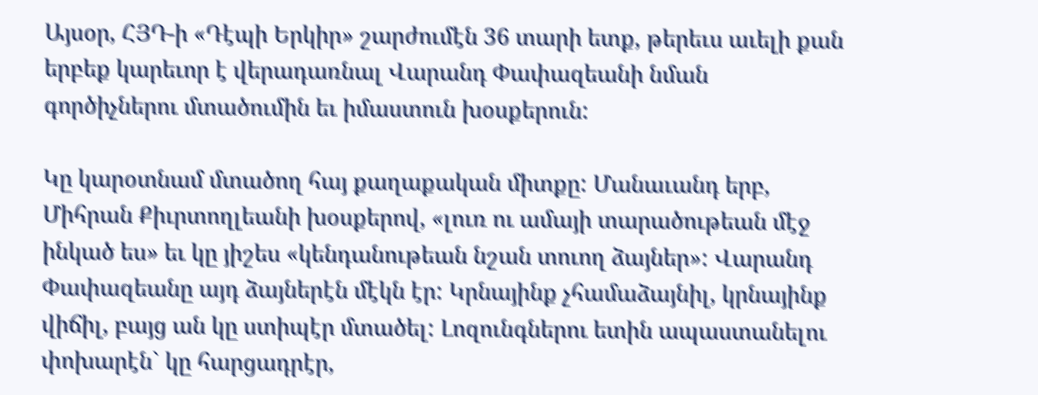Այսօր, ՀՅԴ-ի «Դէպի Երկիր» շարժումէն 36 տարի ետք, թերեւս աւելի քան երբեք կարեւոր է վերադառնալ Վարանդ Փափազեանի նման գործիչներու մտածումին եւ իմաստուն խօսքերուն:

Կը կարօտնամ մտածող հայ քաղաքական միտքը: Մանաւանդ երբ, Միհրան Քիւրտողլեանի խօսքերով, «լուռ ու ամայի տարածութեան մէջ ինկած ես» եւ կը յիշես «կենդանութեան նշան տուող ձայներ»: Վարանդ Փափազեանը այդ ձայներէն մէկն էր: Կրնայինք չհամաձայնիլ, կրնայինք վիճիլ, բայց ան կը ստիպէր մտածել: Լոզունգներու ետին ապաստանելու փոխարէն` կը հարցադրէր,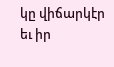կը վիճարկէր եւ իր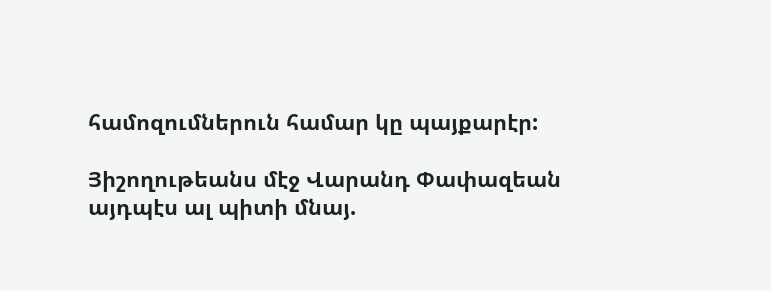համոզումներուն համար կը պայքարէր:

Յիշողութեանս մէջ Վարանդ Փափազեան այդպէս ալ պիտի մնայ.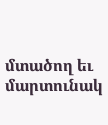մտածող եւ մարտունակ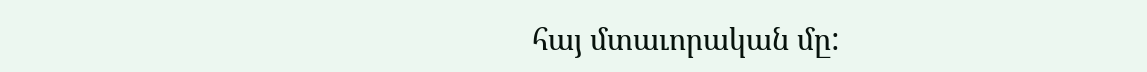հայ մտաւորական մը: